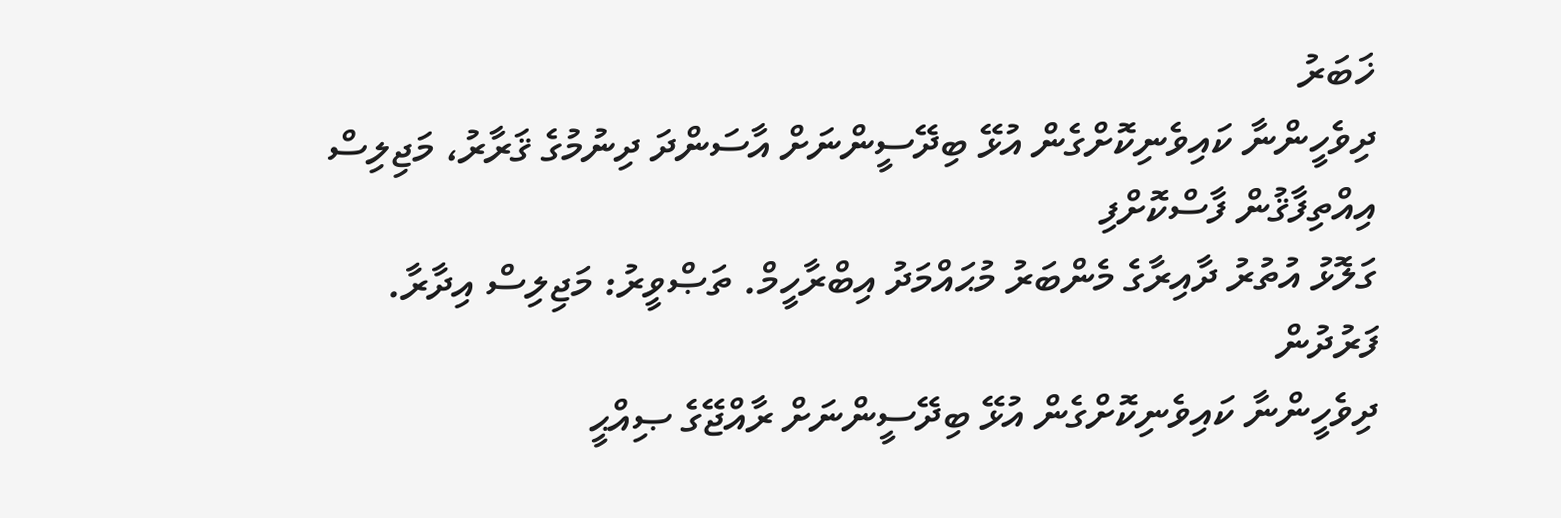ޚަބަރު
ދިވެހީންނާ ކައިވެނިކޮށްގެން އުޅޭ ބިދޭސީންނަށް އާސަންދަ ދިނުމުގެ ޤަރާރު، މަޖިލިސް އިއްތިފާޤުން ފާސްކޮށްފި
ގަލޮޅު އުތުރު ދާއިރާގެ މެންބަރު މުޙައްމަދު އިބްރާހީމް. ތަޞްވީރު: މަޖިލިސް އިދާރާ.
ފަރުދުން
ދިވެހީންނާ ކައިވެނިކޮށްގެން އުޅޭ ބިދޭސީންނަށް ރާއްޖޭގެ ޞިއްޙީ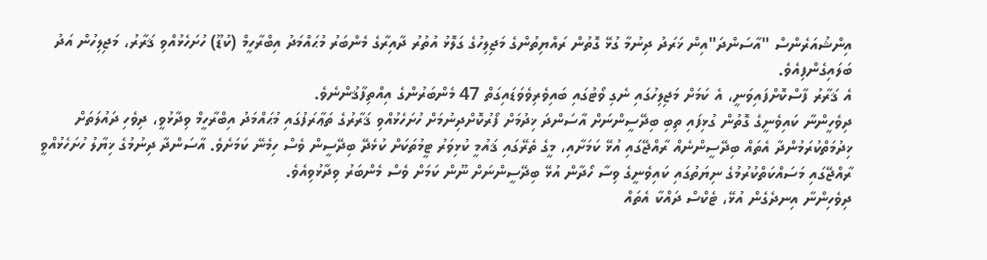އިންޝުއަރެންސް "އާސަންދަ"އިން ޚަރަދު ދިނުމާ ގުޅޭ ގޮތުން ރައްޔިތުންގެ މަޖިލިހުގެ ގަލޮޅު އުތުރު ދާއިރާގެ މެންބަރު މުޙައްމަދު އިބްރާހީމް (ކުޑޫ) ހުށަހެޅުއްވި ޤަރާރު، މަޖިލިހުން އަދު ބަލައިގެންފިއެވެ.
އެ ޤަރާރު ފާސްކޮށްފައިވަނީ، އެ ކަމަށް މަޖިލިހުގައި ނެގި ވޯޓުގައި ބައިވެރިވެވަޑައިގަތް 47 މެންބަރުންގެ އިއްތިފާޤުންނެވެ.
ދިވެހީންނާ ކައިވެނީގެ ގޮތުން ގުޅިފައި ތިބި ބިދޭސީންނަށް އާސަންދަ ޚިދުމަށް ފޯރުކޮށްދިނުމަށް ހުށަހެޅުއްވި ޤަރާރުގެ ތަޢާރަފުގައި މުޙައްމަދު އިބްރާހީމް ވިދާޅުވީ، ދިވެހި ދައުލަތަށް ޚިދުމަތްކުރަމުންދާ އެތައް ބިދޭސީންނެއް ރާއްޖޭގައި އުޅޭ ކަމަށާއި، މީގެ ތެރޭގައި ޤައުމީ ކުޅިވަރު ޓީމުތަކަށް ކުޅެދޭ ބިދޭސީން ވެސް ހިމެނޭ ކަމަށެވެ. އާސަންދާ ދިނުމުގެ ޚިޔާލު ހުށަހެޅުއްވީ ރާއްޖޭގައި މަސައްކަތްކުރުމުގެ ނިޔަތުގައި ކައިވެނީގެ ވިސާ ހޯދާން އުޅޭ ބިދޭސީންނަށް ނޫން ކަމަށް ވެސް މެންބަރު ވިދާޅުވިއެވެ.
ދިވެހިންނާ އިނދެގެން އުޅޭ، ޓެކްސް ދައްކާ އެތައް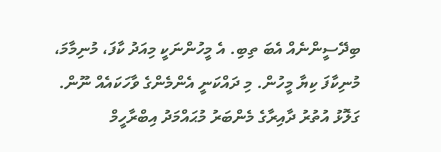ބިދޭސީންނެއް އެބަ ތިބި. އެ މީހުންނަކީ މިއަދު ކާފަ، މުނިމާމަ، މުނިކާފަ ކިޔާ މީހުން. މި ދައްކަނީ އެންމެންގެ ވާހަކައެއް ނޫން.
ގަލޮޅު އުތުރު ދާއިރާގެ މެންބަރު މުޙައްމަދު އިބްރާހީމް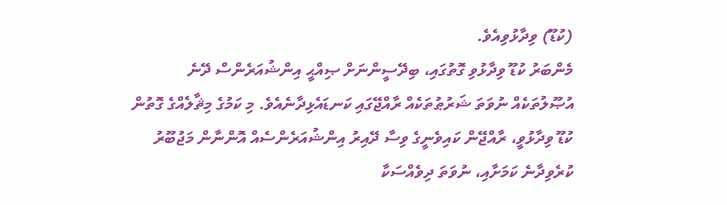(ކުޑޫ) ވިދާޅުވިއެވެ.
މެންބަރު ކުޑޫ ވިދާޅުވި ގޮތުގައި، ބިދޭސީންނަށް ޞިއްޙީ އިންޝުއަރެންސް ދޭނެ އުޞޫލުތަކެއް ނުވަތަ ޝަރުޠުތަކެއް ރާއްޖޭގައި ކަނޑައެޅިދާނެއެވެ. މި ކަމުގެ މިޘާލެއްގެ ގޮތުން ކުޑޫ ވިދާޅުވީ، ރާއްޖޭން ކައިވެނީގެ ވިސާ ދޭއިރު އިންޝުއަރެންސެއް އޮންނާން މަޖުބޫރު ކުރެވިދާނެ ކަމަށާއި، ނުވަތަ ދިވެއްސަކާ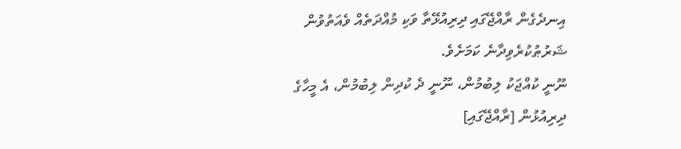އިނދެގެން ރާއްޖޭގައި ދިރިއުޅޭތާ ވަކި މުއްދަތެއް ވެއަތުވުން ޝަރުޠުކުރެވިދާނެ ކަމަށެވެ.
ނޫނީ ކުއްޖަކު ލިބުމުން، ނޫނީ ދެ ކުދިން ލިބުމުން، އެ މީހާގެ ދިރިއުޅުން [ރާއްޖޭގައި]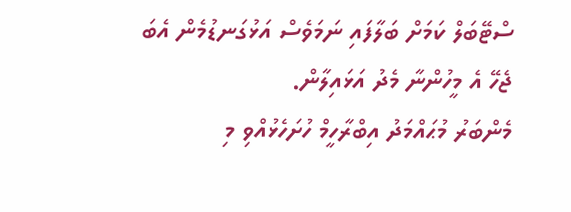ސްޓޭބަލް ކަމަށް ބަލާފައި ނަމަވެސް އަޅުގަނޑުމެން އެބަ ޖެހޭ އެ މީހުންނާ މެދު އަޅައިލާން.
މެންބަރު މުޙައްމަދު އިބްރާހީމް ހުށަހެޅުއްވި މި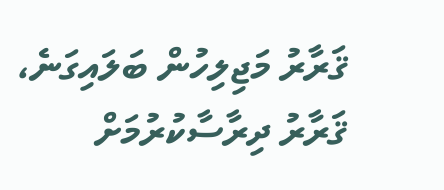ޤަރާރު މަޖިލިހުން ބަލައިގަނެ، ޤަރާރު ދިރާސާކުރުމަށް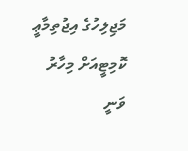މަޖިލިހުގެ އިޖުތިމާޢީ ކޮމިޓީއަށް މިހާރު ވަނީ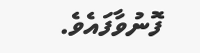ފޮނުވާފައެވެ.